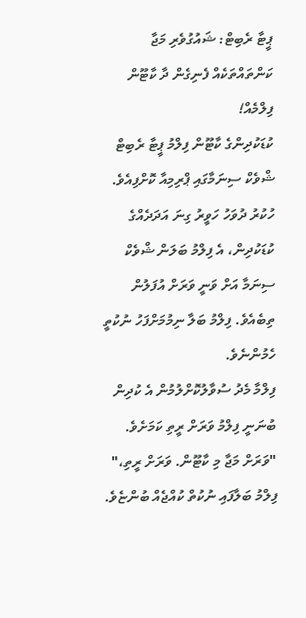ޕީޓާ ރެބިޓް: ޝައުގުވެރި މަޖާ ކަންތައްތަކެއް ފެނިގެން ދާ ކާޓޫން ފިލްމެއް!
ކުޑަކުދިންގެ ކާޓޫން ފިލްމު ޕީޓާ ރެބިޓް ޝްވެކް ސިނަމާގައި ޕްރިމިއާ ކޮށްފިއެވެ.
ހުކުރު ދުވަހު ހަވީރު ގިނަ އަދަދެއްގެ ކުޑަކުދިން، އެ ފިލްމު ބަލަން ޝްވެކް ސިނަމާ އަށް ވަނީ ވަރަށް އުފަލުން ތިބެއެވެ. ފިލްމު ބަލާ ނިމުމަށްފަހު ނުކުތީ ހެމުންނެވެ.
ފިލްމާ މެދު ސުވާލުކޮށްލުމުން އެ ކުދިން ބުނަނީ ފިލްމު ވަރަށް ރީތި ކަމަށެވެ.
"ވަރަށް މަޖާ މި ކާޓޫން. ވަރަށް ރީތި،" ފިލްމު ބަލާފައި ނުކުތް ކުއްޖެއް ބުންޏެވެ.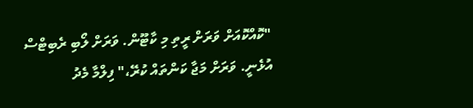"ކޮއްކޮއަށް ވަރަށް ރީތި މި ކާޓޫން. ވަރަށް ލޯބި ރެބިޓްސް އުޅެނީ. ވަރަށް މަޖާ ކަންތައް ކުރޭ،" ފިލްމާ މެދު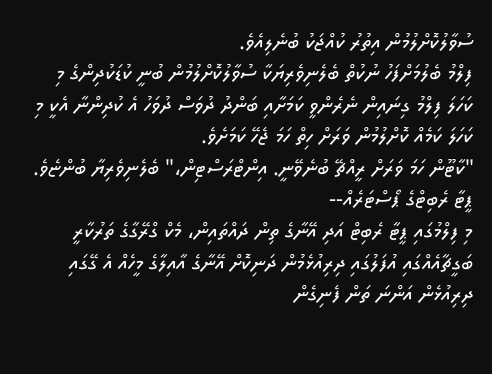ސުވާލުކޮށްލުމުން އިތުރު ކުއްޖަކު ބުނެލިއެވެ.
ފިލްމު ބެލުމަށްފަހު ނުކުތް ބެލެނިވެރިޔަކާ ސުވާލުކޮށްލުމުން ބުނީ ކުޑަކުދިންގެ މި ކަހަލަ ފިލްމު ގިނައިން ނެރެންވީ ކަމަށާއި ބަންދު ދުވަސް ދުވަހު އެ ކުދިންނާ އެކީ މި ކަހަލަ ކަމެއް ކޮށްލުމުން ވަރަށް ހިތް ހަމަ ޖެހޭ ކަމަށެވެ.
"ކާޓޫން ހަމަ ވަރަށް ރީއްޗޭ ބުނެވޭނީ. އިންޓްރަސްޓިން،" ބެލެނިވެރިޔާ ބުންޏެވެ.
ޕީޓާ ރެބިޓްގެ ޕޯސްޓަރެއް--
މި ފިލްމުގައި ޕީޓާ ރެބިޓް އަދި އޭނާގެ ތިން ދައްތައިން، މެކް ގްރޭގާގެ ތަރުކާރީ ބަގީޗާއެއްގައި އުފަލުގައި ދިރިއުޅެމުން ދަނިކޮށް އޭނާގެ އާއިލާގެ މީހެއް އެ ގޭގައި ދިރިއުޅެން އަންނަ ތަން ފެނިގެން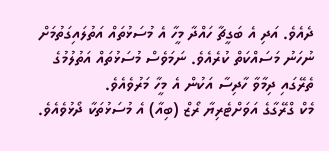ދެއެވެ. އަދި އެ ބަގީޗާ ހައްދާ މީހާ އެ މުސަޅުތައް އަތުލައިގަތުމަށް ނުހަނު މަސައްކަތް ކުރެއެވެ. ނަމަވެސް މުސަޅުތައް އަތުލުމުގެ ތެރޭގައި ދިމާވާ ހާދިސާ އަކުން އެ މީހާ މަރުވެއެވެ.
މެކް ގްރޭގާގެ އަވަށްޓެރިޔާ ރޯޒް (ބިއާ) އެ މުސަޅުތަކާ ދޯޅުވެއެވެ.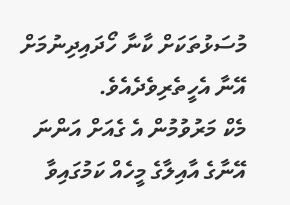މުސަޅުތަކަށް ކާނާ ހޯދައިދިނުމަށް އޭނާ އެހީތެރިވެދެއެވެ.
މެކް މަރުވުމުން އެ ގެއަށް އަންނަ އޭނާގެ އާއިލާގެ މީހެއް ކަމުގައިވާ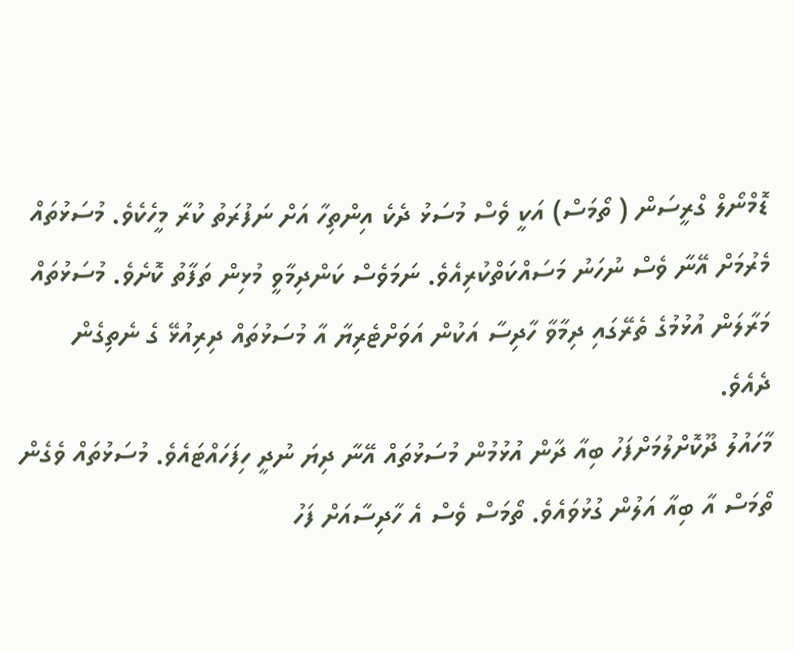ޑޮމްނޯލް ގްރީސަން ( ތޯމަސް) އަކީ ވެސް މުސަޅު ދެކެ އިންތިހާ އަށް ނަފުރަތު ކުރާ މީހެކެވެ. މުސަޅުތައް މެރުމަށް އޭނާ ވެސް ނުހަނު މަސައްކަތްކުރިއެވެ. ނަމަވެސް ކަންދިމާވީ މުޅިން ތަފާތު ކޮށެވެ. މުސަޅުތައް މަރާލަން އުޅުމުގެ ތެރޭގައި ދިމާވާ ހާދިސާ އަކުން އަވަށްޓެރިޔާ އާ މުސަޅުތައް ދިރިއުޅޭ ގެ ނެތިގެން ދެއެވެ.
މާހައުލު ދޫކޮށްލުމަށްފަހު ބިއާ ދާން އުޅުމުން މުސަޅުތައް އޭނާ ދިޔަ ނުދީ ހިފަހައްޓައެވެ. މުސަޅުތައް ވެގެން ތޯމަސް އާ ބިއާ އަލުން ގުޅުވައެވެ. ތޯމަސް ވެސް އެ ހާދިސާއަށް ފަހު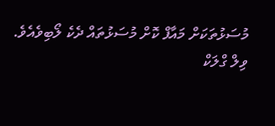މުސަޅުތަކަށް މައާފް ކޮށް މުސަޅުތައް ދެކެ ލޯބިވެއެވެ.
ވިލް ގްލަކް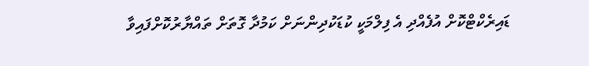ޑައިރެކްޓްކޮށް އުފެއްދި އެ ފިލްމަކީ ކުޑަކުދިންނަށް ކަމުދާ ގޮތަށް ތައްޔާރުކޮށްފައިވާ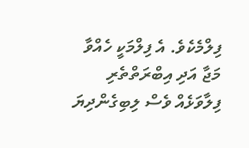ފިލްމެކެވެ. އެ ފިލްމަކީ ހެއްވާ މަޖާ އަދި އިބްރަތްތެރި ފިލާވަޅެއް ވެސް ލިބިގެންދިޔަ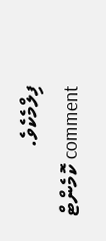ފިލްމެކެވެ.
comment ކޮމެންޓް